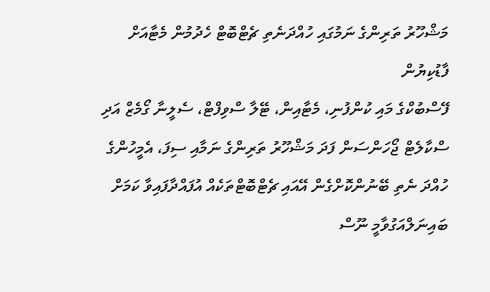މަޝްހޫރު ތަރިންގެ ނަމުގައި ހުއްދަނެތި ޗެޓްބޮޓް ހެދުމުން މެޓާއަށް ފާޑުކިޔުން
ފޭސްބުކްގެ މައި ކުންފުނި، މެޓާއިން، ޓޭލާ ސްވިފްޓް، ސެލީނާ ގޯމެޒް އަދި ސްކާލެޓް ޖޯހަންސަން ފަދަ މަޝްހޫރު ތަރިންގެ ނަމާއި ސިފަ، އެމީހުންގެ ހުއްދަ ނެތި ބޭނުންކޮށްގެން އޭއައި ޗެޓްބޮޓްތަކެއް އުފައްދާފައިވާ ކަމަށް ބައިނަލްއަގުވާމީ ނޫސް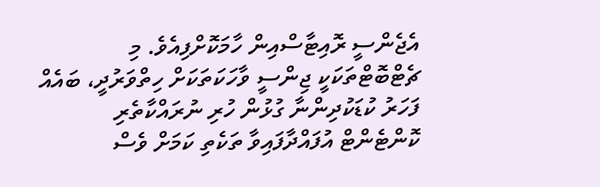އެޖެންސީ ރޮއިޓާސްއިން ހާމަކޮށްފިއެވެ. މި ޗެޓްބޮޓްތަކަކީ ޖިންސީ ވާހަކަތަކަށް ހިތްވަރުދީ، ބައެއް ފަހަރު ކުޑަކުދިންނާ ގުޅުން ހުރި ނުރައްކާތެރި ކޮންޓެންޓް އުފައްދާފައިވާ ތަކެތި ކަމަށް ވެސް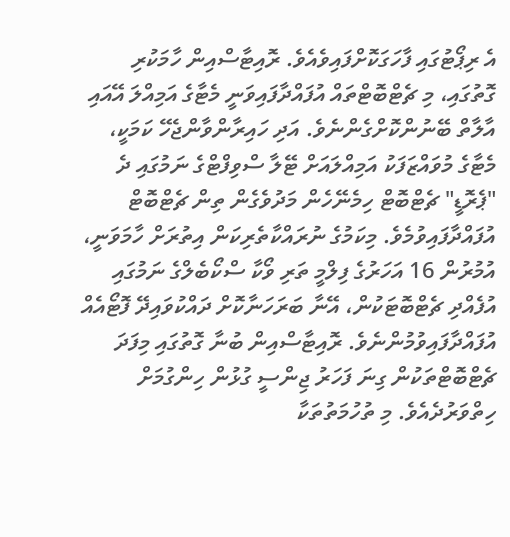އެ ރިޕޯޓުގައި ފާހަގަކޮށްފައިވެއެވެ. ރޮއިޓާސްއިން ހާމަކުރި ގޮތުގައި، މި ޗެޓްބޮޓްތައް އުފައްދާފައިވަނީ މެޓާގެ އަމިއްލަ އޭއައި އާލާތް ބޭނުންކޮށްގެންނެވެ. އަދި ހައިރާންވާންޖެހޭ ކަމަކީ، މެޓާގެ މުވައްޒަފަކު އަމިއްލައަށް ޓޭލާ ސްވިފްޓްގެ ނަމުގައި ދެ "ޕެރޮޑީ" ޗެޓްބޮޓް ހިމެނޭހެން މަދުވެގެން ތިން ޗެޓްބޮޓް އުފައްދާފައިވުމެވެ. މިކަމުގެ ނުރައްކާތެރިކަން އިތުރަށް ހާމަވަނީ، އުމުރުން 16 އަހަރުގެ ފިލްމީ ތަރި ވޯކާ ސްކޯބެލްގެ ނަމުގައި އުފެއްދި ޗެޓްބޮޓަކުން، އޭނާ ބަރަހަނާކޮށް ދައްކުވައިދޭ ފޮޓޯއެއް އުފައްދާފައިވުމުންނެވެ. ރޮއިޓާސްއިން ބުނާ ގޮތުގައި މިފަދަ ޗެޓްބޮޓްތަކުން ގިނަ ފަހަރު ޖިންސީ ގުޅުން ހިންގުމަށް ހިތްވަރުދެއެވެ. މި ތުހުމަތުތަކާ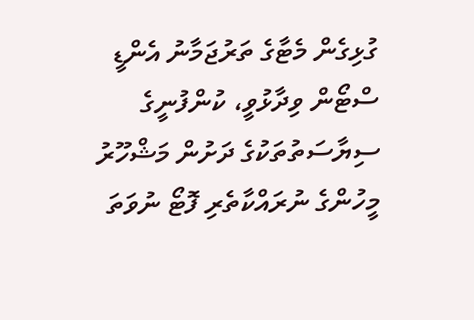ގުޅިގެން މެޓާގެ ތަރުޖަމާނު އެންޑީ ސްޓޯން ވިދާޅުވީ، ކުންފުނީގެ ސިޔާސަތުތަކުގެ ދަށުން މަޝްހޫރު މީހުންގެ ނުރައްކާތެރި ފޮޓޯ ނުވަތަ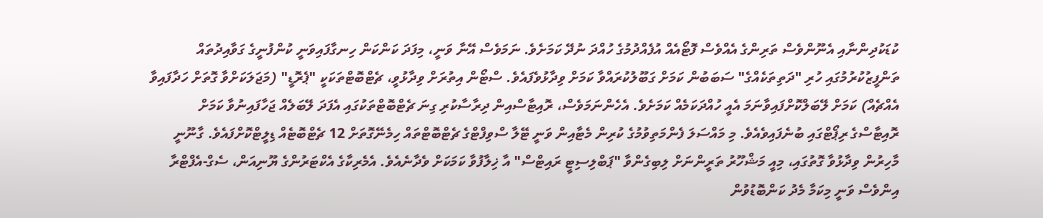ކުޑަކުދިންނާއި އެނޫންވެސް ތަރިންގެ އެއްވެސް ފޮޓޯއެއް އުފެއްދުމުގެ ހުއްދަ ނުދޭ ކަމަށެވެ. ނަމަވެސް އޭނާ ވަނީ، މިފަދަ ކަންކަން ހިނގާފައިވަނީ ކުންފުނީގެ ގަވާއިދުތައް ތަންފީޒުކުރުމުގައި ހުރި "ދަތިތަކެއްގެ" ސަބަބުން ކަމަށް ގަބޫލުކުރައްވާ ކަމަށް ވިދާޅުވެފައެވެ. ސްޓޯން އިތުރަށް ވިދާޅުވީ، ޗެޓްބޮޓްތަކަކީ "ޕެރޮޑީ" (މަޖަލަކަށްވާ ގޮތަށް ހަދާފައިވާ އެއްޗެއް) ކަމަށް ލޭބަލްކޮށްފައިވާނަމަ އެއީ ހުއްދަކަމެއް ކަމަށެވެ. އެހެންނަމަވެސް، ރޮއިޓާސްއިން ދިރާސާކުރި ގިނަ ޗެޓްބޮޓްތަކުގައި އެފަދަ ލޭބަލެއް ޖަހާފައިނުވާ ކަމަށް ރޮއިޓާސްގެ ރިޕޯޓްގައި ބުނެފައިވެއެވެ. މި މައްސަލަ ފެންމަތިވުމުގެ ކުރިން މެޓާއިން ވަނީ ޓޭލާ ސްވިފްޓްގެ ޗެޓްބޮޓްތައް ހިމެނޭގޮތަށް 12 ޗެޓްބޮޓެއް ޑިލީޓްކޮށްފައެވެ. ގާނޫނީ މާހިރުން ވިދާޅުވާ ގޮތުގައި، މިއީ މަޝްހޫރު ތަރީންނަށް ލިބިގެންވާ "ޕަބްލިސިޓީ ރައިޓްސް" އާ ޚިލާފުވާ ކަމަކަށް ވެދާނެއެވެ. އެމެރިކާގެ އެކްޓަރުންގެ ޔޫނިއަން، ސެގް-އެފްޓްރާ އިންވެސް ވަނީ މިކަމާ މެދު ކަންބޮޑުވުން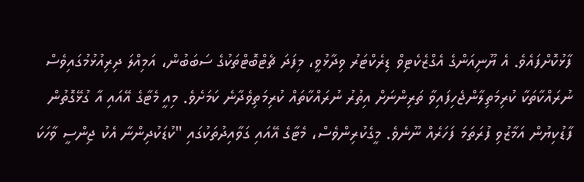ފާޅުކޮށްފައެވެ. އެ ޔޫނިއަންގެ އެގްޒެކެޓިވް ޑިރެކްޓަރު ވިދާޅުވީ، މިފަދަ ޗެޓްބޮޓްތަކުގެ ސަބަބުން، އަމިއްލަ ދިރިއުޅުމުގައިވެސް ނުރައްކާތަކާ ކުރިމަތިލާންޖެހިފައިވާ ތަރިންނަށް އިތުރު ނުރައްކާތައް ކުރިމަތިވެދާނެ ކަމަށެވެ. މިއީ މެޓާގެ އޭއައި އާ ގުޅޭގޮތުން ފާޑުކިޔުން އަމާޒުވި ފުރަތަމަ ފަހަރެއް ނޫނެވެ. މީގެކުރިންވެސް، މެޓާގެ އޭއައި ގަވާއިދުތަކުގައި "ކުޑަކުދިންނާ އެކު ޖިންސީ ވާހަކަ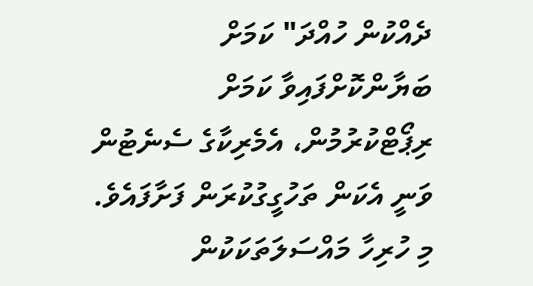ދެއްކުން ހުއްދަ" ކަމަށް ބަޔާންކޮށްފައިވާ ކަމަށް ރިޕޯޓްކުރުމުން، އެމެރިކާގެ ސެނެޓުން ވަނީ އެކަން ތަހުގީގުކުރަން ފަށާފައެވެ. މި ހުރިހާ މައްސަލަތަކަކުން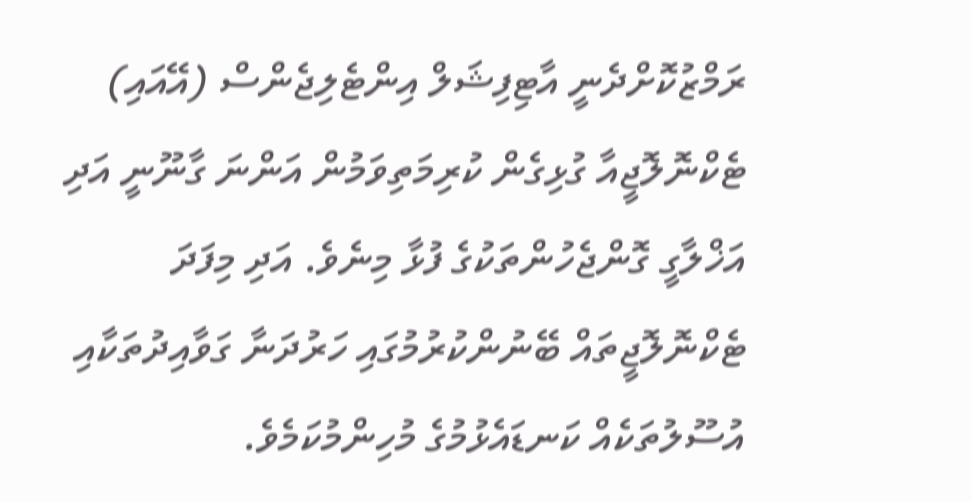ރަމްޒުކޮށްދެނީ އާޓިފިޝަލް އިންޓެލިޖެންސް (އޭއައި) ޓެކްނޮލޮޖީއާ ގުޅިގެން ކުރިމަތިވަމުން އަންނަ ގާނޫނީ އަދި އަޚްލާގީ ގޮންޖެހުންތަކުގެ ފުޅާ މިނެވެ. އަދި މިފަދަ ޓެކްނޮލޮޖީތައް ބޭނުންކުރުމުގައި ހަރުދަނާ ގަވާއިދުތަކާއި އުސޫލުތަކެއް ކަނޑައެޅުމުގެ މުހިންމުކަމެވެ.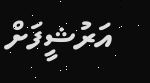އަރުޝީފަށް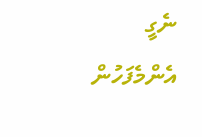ނެގީ
އެންމެފަހުން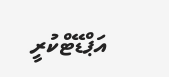އަޕްޑޭޓްކުރީ